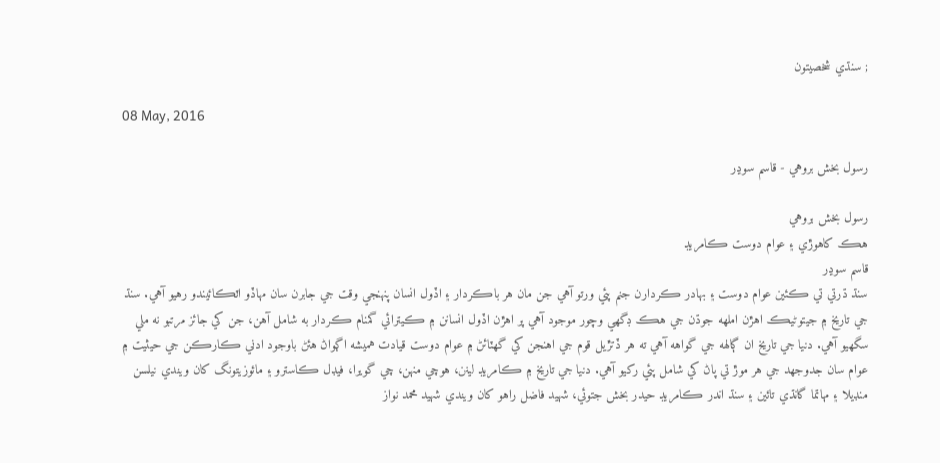; سنڌي شخصيتون

08 May, 2016

رسول بخش بروهي - قاسم سوڍر

رسول بخش بروهي
هڪ کاهوڙي ۽ عوام دوست ڪامريڊ
قاسم سوڍر
سنڌ ڌرتي تي ڪئين عوام دوست ۽ بهادر ڪردارن جنم پئي ورتو آهي جن مان هر باڪردار ۽ اڏول انسان پنهنجي وقت جي جابرن سان مهاڏو اٽڪائيندو رهيو آهي. سنڌ جي تاريخ ۾ جيتوڻيڪ اهڙن املهه جوڌن جي هڪ ڊگھي وچور موجود آهي پر اهڙن اڏول انسانن ۾ ڪيترائي گمنام ڪردار به شامل آهن، جن کي جائز مرتبو نه ملي سگھيو آهي. دنيا جي تاريخ ان ڳالهه جي گواهه آهي ته هر ڏتڙيل قوم جي اهنجن کي گھٽائڻ ۾ عوام دوست قيادت هميشه اڳواڻ هئڻ باوجود ادني ڪارڪن جي حيثيت ۾ عوام سان جدوجهد جي هر موڙ تي پاڻ کي شامل پئي رکيو آهي. دنيا جي تاريخ ۾ ڪامريڊ لينن، هوچي منهن، چي گويرا، فيڊل ڪاسترو ۽ مائوزيتونگ کان ويندي نيلسن منڊيلا ۽ مهاتما گانڌي تائين ۽ سنڌ اندر ڪامريڊ حيدر بخش جتوئي، شهيد فاضل راهو کان ويندي شهيد محمد نواز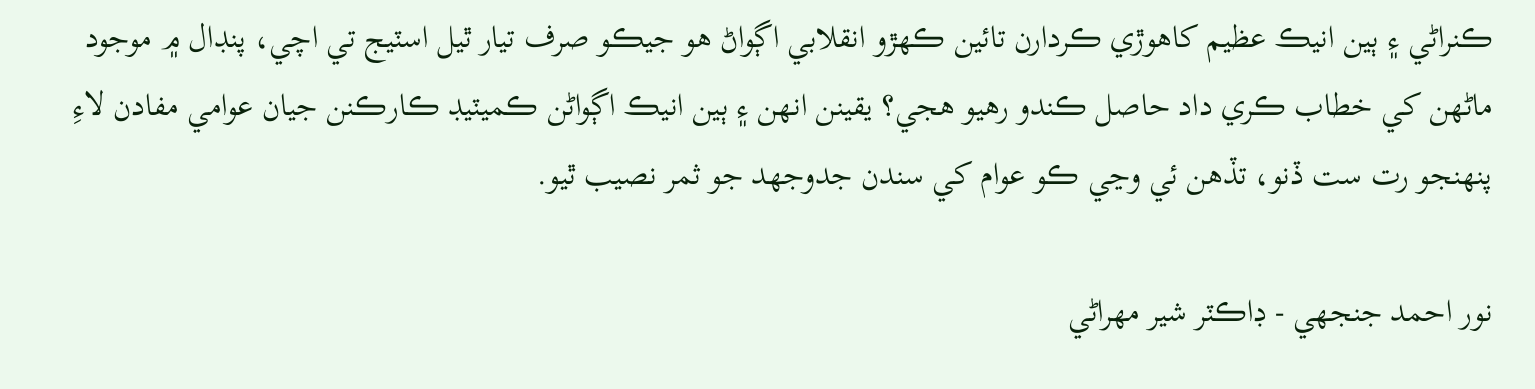ڪنراڻي ۽ ٻين انيڪ عظيم کاهوڙي ڪردارن تائين ڪهڙو انقلابي اڳواڻ هو جيڪو صرف تيار ٿيل اسٽيج تي اچي، پنڊال ۾ موجود ماڻهن کي خطاب ڪري داد حاصل ڪندو رهيو هجي؟ يقينن انهن ۽ ٻين انيڪ اڳواڻن ڪميٽيڊ ڪارڪنن جيان عوامي مفادن لاءِ پنهنجو رت ست ڏنو، تڏهن ئي وڃي ڪو عوام کي سندن جدوجهد جو ثمر نصيب ٿيو.

نور احمد جنجهي - ڊاڪٽر شير مهراڻي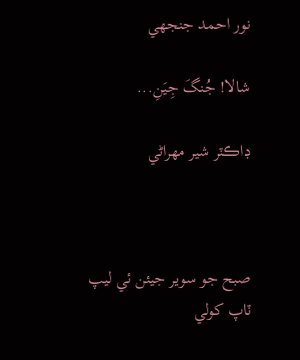نور احمد جنجهي

شالا! جُنگَ جِيَنِ...

ڊاڪٽر شير مهراڻي



صبح جو سوير جيئن ئي ليپ ٽاپ کولي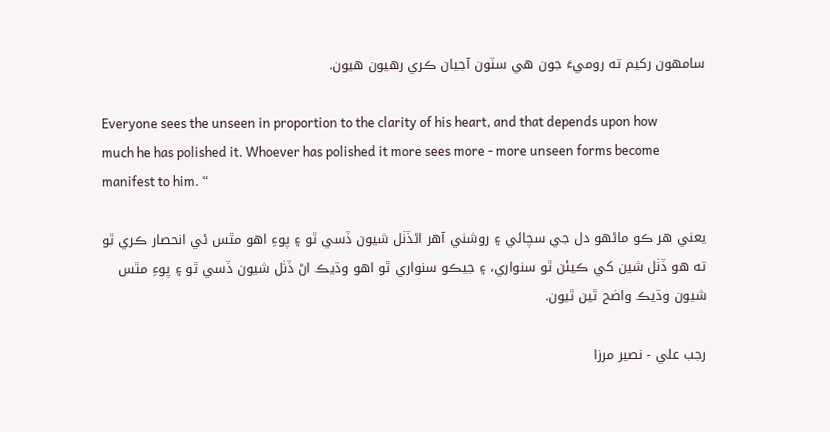سامهون رکيم ته روميءَ جون هي سٽون آجيان ڪري رهيون هيون.

Everyone sees the unseen in proportion to the clarity of his heart, and that depends upon how much he has polished it. Whoever has polished it more sees more - more unseen forms become manifest to him. “

يعني هر ڪو ماڻهو دل جي سچائي ۽ روشني آهر اڻڏٺل شيون ڏسي ٿو ۽ پوءِ اهو مٿس ئي انحصار ڪري ٿو ته هو ڏٺل شين کي ڪيئن ٿو سنواري، ۽ جيڪو سنواري ٿو اهو وڌيڪ اڻ ڏٺل شيون ڏسي ٿو ۽ پوءِ مٿس شيون وڌيڪ واضح ٿين ٿيون.

رجب علي - نصير مرزا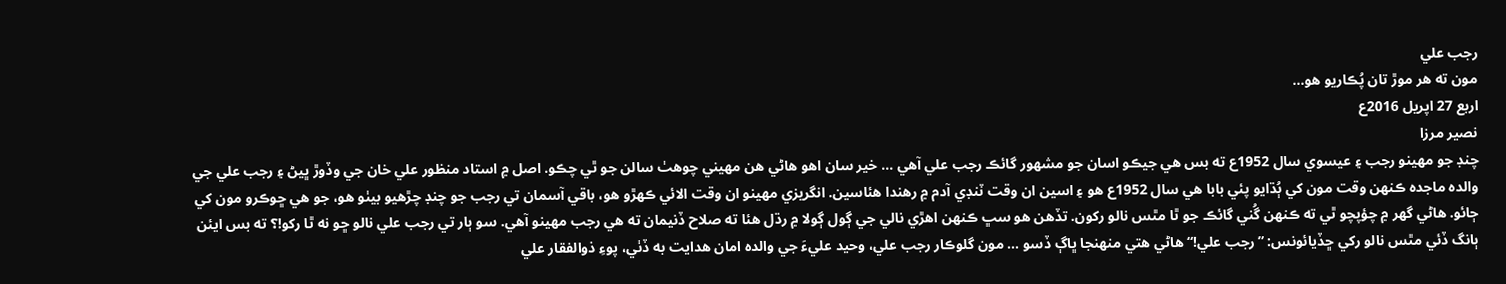رجب علي
مون ته هر موڙ تان پُڪاريو هو...
اربع 27 اپريل 2016ع
نصير مرزا
چنڊ جو مهينو رجب ۽ عيسوي سال 1952ع ته بس هي جيڪو اسان جو مشهور گائڪ رجب علي آهي ... خير سان اهو هاڻي هن مهيني چوهٺ سالن جو ٿي چڪو. اصل ۾ استاد منظور علي خان جي وڏوڙ ڀيڻ ۽ رجب علي جي والده ماجده ڪنهن وقت مون کي ٻُڌايو پئي بابا هي سال 1952ع هو ۽ اسين ان وقت ٽنڊي آدم ۾ رهندا هئاسين. انگريزي مهينو ان وقت الائي ڪهڙو هو، باقي آسمان تي رجب جو چنڊ چڙهيو بيٺو هو، جو هي ڇوڪرو مون کي ڄائو. هاڻي گهر ۾ چؤپچو ٿي ته ڪنهن گُني گائڪ جو ٿا مٿس نالو رکون. تڏهن هو سڀ ڪنهن اهڙي نالي جي ڳول ڳولا ۾ رڌل هئا ته صلاح ڏنيمان ته هي رجب مهينو آهي. سو ٻار تي رجب علي نالو ڇو نه ٿا رکو!؟ ته بس ايئن ٻانگ ڏئي مٿس نالو رکي ڇڏيائونس: ”رجب علي!“ هاڻي هتي منهنجا ڀاڳ ڏسو ... مون گلوڪار رجب علي، وحيد عليءَ جي والده امان هدايت به ڏٺي، پوءِ ذوالفقار علي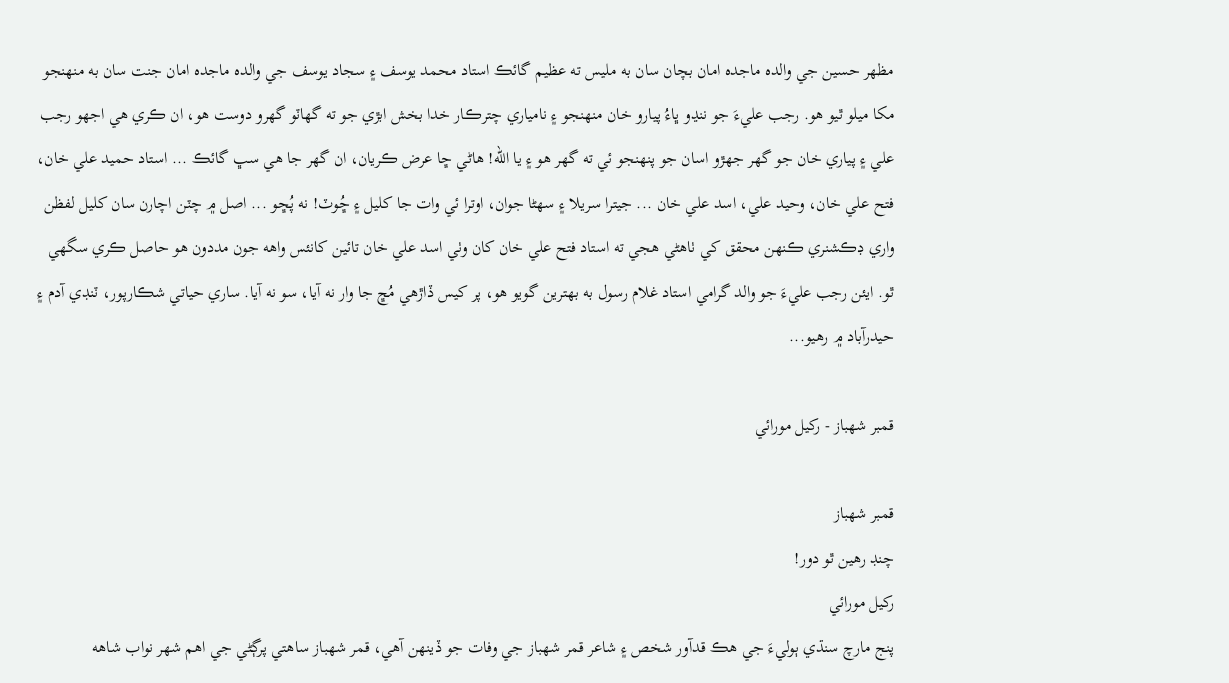مظهر حسين جي والده ماجده امان بچان سان به مليس ته عظيم گائڪ استاد محمد يوسف ۽ سجاد يوسف جي والده ماجده امان جنت سان به منهنجو مکا ميلو ٿيو هو. رجب عليءَ جو ننڍو ڀاءُ پيارو خان منهنجو ۽ نامياري چترڪار خدا بخش ابڙي جو ته گهاٽو گهرو دوست هو، ان ڪري هي اجهو رجب علي ۽ پياري خان جو گهر جهڙو اسان جو پنهنجو ئي ته گهر هو ۽ يا الله! هاڻي ڇا عرض ڪريان، ان گهر جا هي سڀ گائڪ ... استاد حميد علي خان، فتح علي خان، وحيد علي، اسد علي خان ... جيترا سريلا ۽ سهڻا جوان، اوترا ئي وات جا کليل ۽ ڇُوٽ! نه پُڇو ... اصل ۾ چٽن اچارن سان کليل لفظن واري ڊڪشنري ڪنهن محقق کي ٺاهڻي هجي ته استاد فتح علي خان کان وٺي اسد علي خان تائين کانئس واهه جون مددون هو حاصل ڪري سگهي ٿو. ايئن رجب عليءَ جو والد گرامي استاد غلام رسول به بهترين گويو هو، پر کيس ڏاڙهي مُڇ جا وار نه آيا، سو نه آيا. ساري حياتي شڪارپور، ٽنڊي آدم ۽ حيدرآباد ۾ رهيو...

قمبر شهباز - رکيل مورائي

قمبر شهباز
چنڊ رهين ٿو دور!
رکيل مورائي
پنج مارچ سنڌي ٻوليءَ جي هڪ قدآور شخص ۽ شاعر قمر شهباز جي وفات جو ڏينهن آهي، قمر شهباز ساهتي پرڳڻي جي اهم شهر نواب شاهه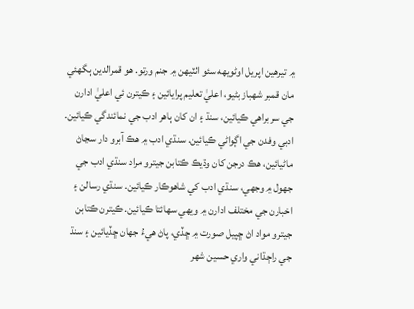۾ تيرهين اپريل اوڻويهه سئو اٺٽيهن ۾ جنم ورتو. هو قمرالدين ٻگهئي مان قمبر شهباز بڻيو، اعليٰ تعليم پرايائين ۽ ڪيترن ئي اعليٰ ادارن جي سربراهي ڪيائين، سنڌ ۽ ان کان ٻاهر ادب جي نمائندگي ڪيائين. ادبي وفدن جي اڳواڻي ڪيائين. سنڌي ادب ۾ هڪ آبرو دار سڃاڻ ماڻيائين، هڪ درجن کان وڌيڪ ڪتابن جيترو مراد سنڌي ادب جي جهول ۾ وجهي، سنڌي ادب کي شاهوڪار ڪيائين. سنڌي رسالن ۽ اخبارن جي مختلف ادارن ۾ ويهي سهائتا ڪيائين. ڪيترن ڪتابن جيترو مواد اڻ ڇپيل صورت ۾ ڇڏي، پاڻ هيءُ جهان ڇڏيائين ۽ سنڌ جي راڄڌاني واري حسين شهر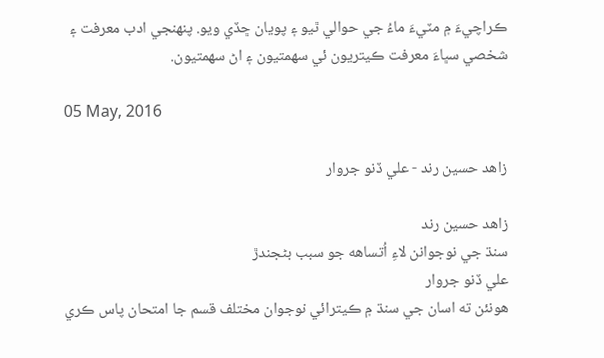ڪراچيءَ ۾ مٽيءَ ماءُ جي حوالي ٿيو ۽ پويان ڇڏي ويو. پنهنجي ادب معرفت ۽ شخصي سڀاءَ معرفت ڪيتريون ئي سهمتيون ۽ اڻ سهمتيون.

05 May, 2016

زاهد حسين رند - علي ڏنو جروار

زاهد حسين رند
سنڌ جي نوجوانن لاءِ اُتساهه جو سبب بڻجندڙ
علي ڏنو جروار
هونئن ته اسان جي سنڌ ۾ ڪيترائي نوجوان مختلف قسم جا امتحان پاس ڪري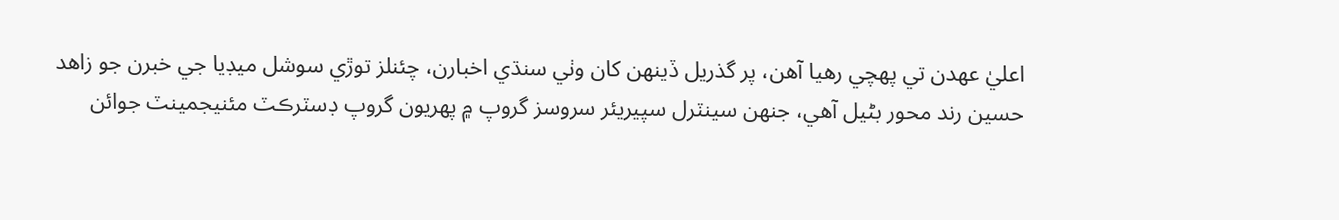اعليٰ عهدن تي پهچي رهيا آهن، پر گذريل ڏينهن کان وٺي سنڌي اخبارن، چئنلز توڙي سوشل ميڊيا جي خبرن جو زاهد حسين رند محور بڻيل آهي، جنهن سينٽرل سپيريئر سروسز گروپ ۾ پهريون گروپ ڊسٽرڪٽ مئنيجمينٽ جوائن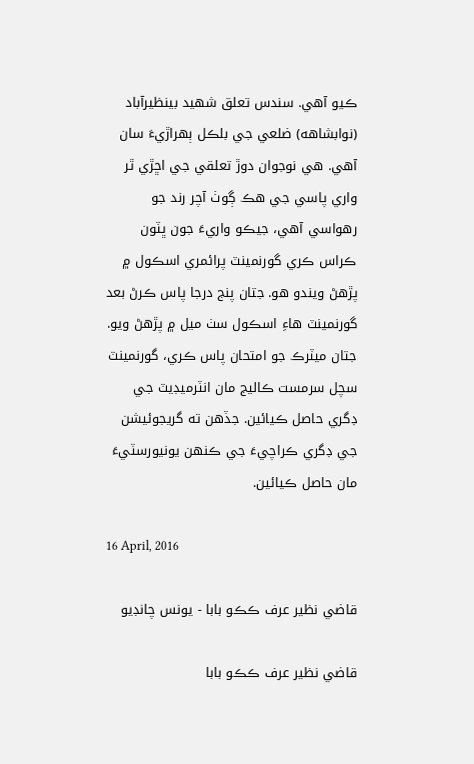ڪيو آهي. سندس تعلق شهيد بينظيرآباد (نوابشاهه) ضلعي جي بلڪل ٻهراڙيءَ سان آهي. هي نوجوان دوڙ تعلقي جي اڇڙي ٿر واري پاسي جي هڪ ڳوٺ آچر رند جو رهواسي آهي، جيڪو واريءَ جون ڀٽون ڪراس ڪري گورنمينٽ پرائمري اسڪول ۾ پڙهڻ ويندو هو. جتان پنج درجا پاس ڪرڻ بعد گورنمينٽ هاءِ اسڪول سٺ ميل ۾ پڙهڻ ويو. جتان ميٽرڪ جو امتحان پاس ڪري، گورنمينٽ سچل سرمست ڪاليج مان انٽرميڊيٽ جي ڊگري حاصل ڪيائين. جڏهن ته گريجوئيشن جي ڊگري ڪراچيءَ جي ڪنهن يونيورسٽيءَ مان حاصل ڪيائين.

16 April, 2016

قاضي نظير عرف ڪڪو بابا - يونس چانڊيو

قاضي نظير عرف ڪڪو بابا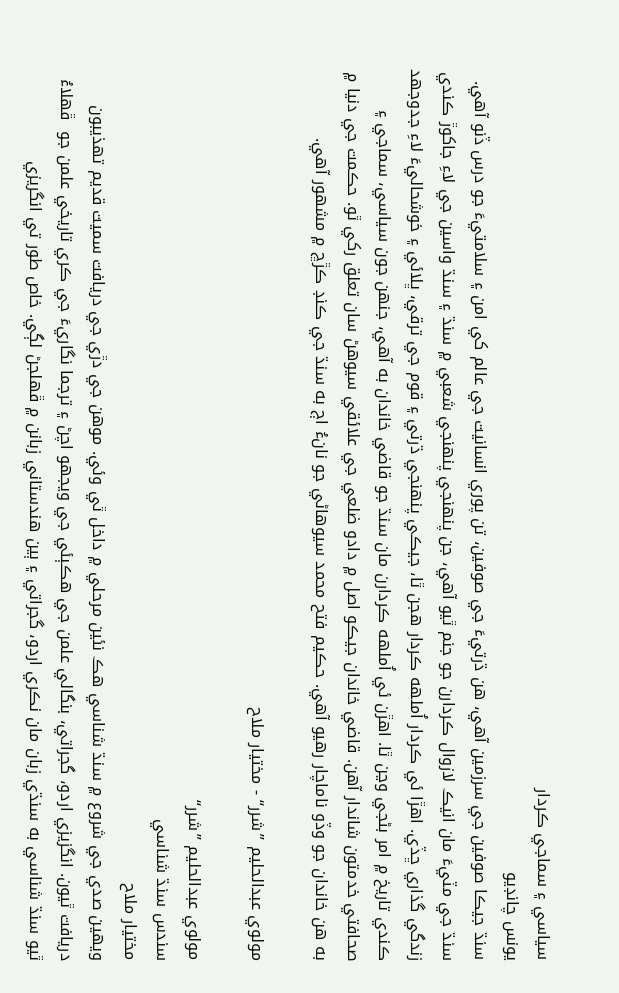سياسي ۽ سماجي ڪردار
يونس چانڊيو
سنڌ جيڪا صوفين جي سرزمين آهي، هن ڌرتيءَ جي صوفين، تن پوري انسانيت جي عالم کي امن ۽ سلامتيءَ جو درس ڏنو آهي. سنڌ جي مٽيءَ مان انيڪ لازوال ڪردارن جو جنم ٿيو آهي، جن پنهنجي پنهنجي شعبي ۾ سنڌ ۽ سنڌ واسين جي لاءِ جاکوڙ ڪندي زندگي گذاري ڇڏي. اهڙا ئي ڪردار اُملهه ڪردار هجن ٿا، جيڪي پنهنجي ڌرتي ۽ قوم جي ترقي، ڀلائي ۽ خوشحاليءَ لاءِ جدوجهد ڪندي تاريخ ۾ امر بڻجي وڃن ٿا. اهڙن ئي اُملهه ڪردارن مان سنڌ جو قاضي خاندان به آهي، جنهن جون سياسي، سماجي ۽ صحافتي خدمتون شاندار آهن. قاضي خاندان جيڪو اصل ۾ دادو ضلعي جي علائقي سيوهڻ سان تعلق رکي ٿو. حڪمت جي دنيا ۾ به هن خاندان جو وڏو ناماچار رهيو آهي. حڪيم فتح محمد سيوهاڻي جو نانءُ اڄ به سنڌ جي ڪنڊ ڪڙڇ ۾ مشهور آهي.

مولوي عبدالحليم ”شرر“ - مختيار ملاح

مولوي عبدالحليم ”شرر“
سندس سنڌ شناسي
مختيار ملاح
ويھين صدي جي شروع ۾ سنڌ شناسي هڪ نئين مرحلي ۾ داخل ٿي وئي. موهن جي دڙي جي دريافت سميت قديم تهذيبون دريافت ٿيون. انگزيزي اردو، گجراتي، بنگالي علمن جي هڪٻئي جي ويجهو اچڻ ۽ ترجما نگاريءَ جي ڪري تاريخي علمن جو  ڦهلاءُ ٿيو سنڌ شناسي به سنڌي زبان مان نڪري اردو، گجراتي ۽ ٻين هندستاني زبانن ۾ ڦهلجڻ لڳي. خاص طور تي انگريزي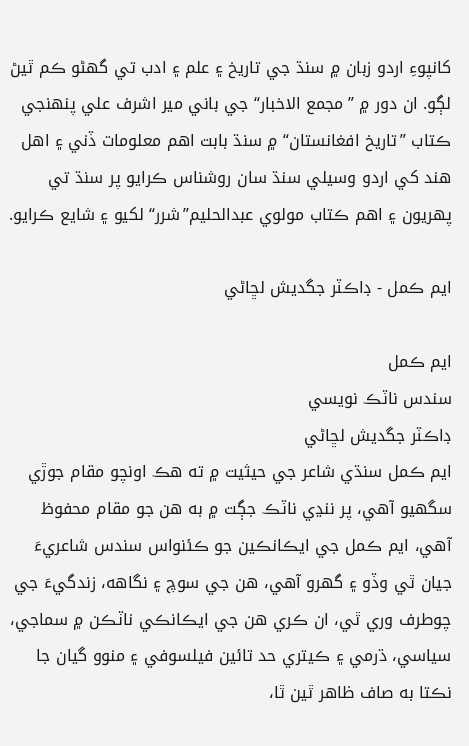کانپوءِ اردو زبان ۾ سنڌ جي تاريخ ۽ علم ۽ ادب تي گهڻو ڪم ٿيڻ لڳو. ان دور ۾ ”مجمع الاخبار“ جي باني مير اشرف علي پنهنجي ڪتاب ”تاريخ افغانستان“ ۾ سنڌ بابت اهم معلومات ڏني ۽ اهل هند کي اردو وسيلي سنڌ سان روشناس ڪرايو پر سنڌ تي پهريون ۽ اهم ڪتاب مولوي عبدالحليم”شرر“ لکيو ۽ شايع ڪرايو.

ايم ڪمل - ڊاڪٽر جگديش لڇاڻي

ايم ڪمل
سندس ناٽڪ نويسي
ڊاڪٽر جگديش لڇاڻي
ايم ڪمل سنڌي شاعر جي حيثيت ۾ ته هڪ اونچو مقام جوڙي سگهيو آهي، پر ننڍي ناٽڪ جڳت ۾ به هن جو مقام محفوظ آهي، ايم ڪمل جي ايڪانڪين جو ڪئنواس سندس شاعريءَ جيان ٿي وڏو ۽ گهرو آهي، هن جي سوچ ۽ نگاهه، زندگيءَ جي چوطرف وري ٿي، ان ڪري هن جي ايڪانڪي ناٽڪن ۾ سماجي، سياسي، ڌرمي ۽ ڪيتري حد تائين فيلسوفي ۽ منوو گيان جا نڪتا به صاف ظاهر ٿين ٿا،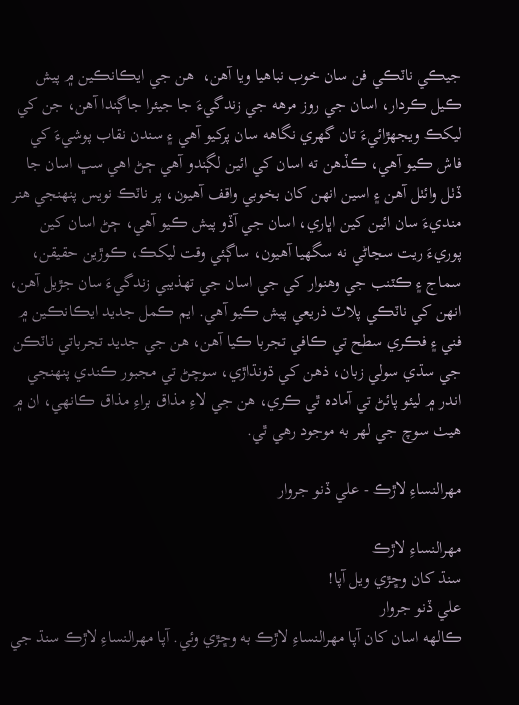جيڪي ناٽڪي فن سان خوب نباهيا ويا آهن،  هن جي ايڪانڪين ۾ پيش ڪيل ڪردار، اسان جي روز مرهه جي زندگيءَ جا جيئرا جاڳندا آهن، جن کي ليکڪ ويجهڙائيءَ تان گهري نگاهه سان پرکيو آهي ۽ سندن نقاب پوشيءَ کي فاش ڪيو آهي، ڪڏهن ته اسان کي ائين لڳندو آهي ڄڻ اهي سڀ اسان جا ڏٺل وائٺل آهن ۽ اسين انهن کان بخوبي واقف آهيون، پر ناٽڪ نويس پنهنجي هنر منديءَ سان ائين کين اڀاري، اسان جي آڏو پيش ڪيو آهي، ڄڻ اسان کين پوريءَ ريت سڃاڻي نه سگهيا آهيون، ساڳئي وقت ليکڪ، ڪوڙين حقيقن، سماج ۽ ڪٽنب جي وهنوار کي جي اسان جي تهذيبي زندگيءَ سان جڙيل آهن، انهن کي ناٽڪي پلاٽ ذريعي پيش ڪيو آهي. ايم ڪمل جديد ايڪانڪين ۾ فني ۽ فڪري سطح تي ڪافي تجربا ڪيا آهن، هن جي جديد تجرباتي ناٽڪن جي سڌي سولي زبان، ذهن کي ڌونڌاڙي، سوچڻ تي مجبور ڪندي پنهنجي اندر ۾ ليئو پائڻ تي آماده ٿي ڪري، هن جي لاءِ مذاق براءِ مذاق ڪانهي، ان ۾ هيٺ سوچ جي لهر به موجود رهي ٿي.

مهرالنساءِ لاڙڪ - علي ڏنو جروار

مهرالنساءِ لاڙڪ
سنڌ کان وڇڙي ويل آپا!
علي ڏنو جروار
ڪالهه اسان کان آپا مهرالنساءِ لاڙڪ به وڇڙي وئي. آپا مهرالنساءِ لاڙڪ سنڌ جي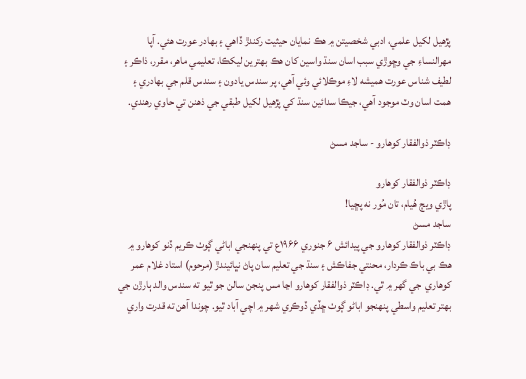پڙهيل لکيل علمي، ادبي شخصيتن ۾ هڪ نمايان حيثيت رکندڙ ڏاهي ۽ بهادر عورت هئي. آپا مهرالنساءِ جي وڇوڙي سبب اسان سنڌ واسين کان هڪ بهترين ليکڪا، تعليمي ماهر، مقرر، ذاڪر ۽ لطيف شناس عورت هميشه لاءِ موڪلائي وئي آهي، پر سندس يادون ۽ سندس قلم جي بهادري ۽ همت اسان وٽ موجود آهي، جيڪا سدائين سنڌ کي پڙهيل لکيل طبقي جي ذهنن تي حاوي رهندي.

ڊاڪٽر ذوالفقار کوهارو - ساجد مسڻ

ڊاڪٽر ذوالفقار کوهارو
پاڙي ويڄ هُيام، تان مُور نه پڇيا!
ساجد مسڻ
ڊاڪٽر ذوالفقار کوهارو جي پيدائش ۶ جنوري ۱۹۶۶ع تي پنهنجي اباڻي ڳوٺ ڪريم ڏنو کوهارو ۾ هڪ بي باڪ ڪردار، محنتي جفاڪش ۽ سنڌ جي تعليم سان پاڻ نڀائيندڙ (مرحوم) استاد غلام عمر کوهاري  جي گھر ۾ ٿي. ڊاڪٽر ذوالفقار کوهارو اڃا مس پنجن سالن جو ٿيو ته سندس والد ٻارڙن جي بهتر تعليم واسطي پنهنجو اباڻو ڳوٺ ڇڏي ڏوڪري شهر ۾ اچي آباد ٿيو. چوندا آهن ته قدرت واري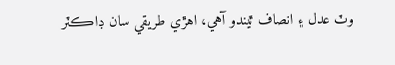وٽ عدل ۽ انصاف ٿيندو آهي، اهڙي طريقي سان ڊاڪٽر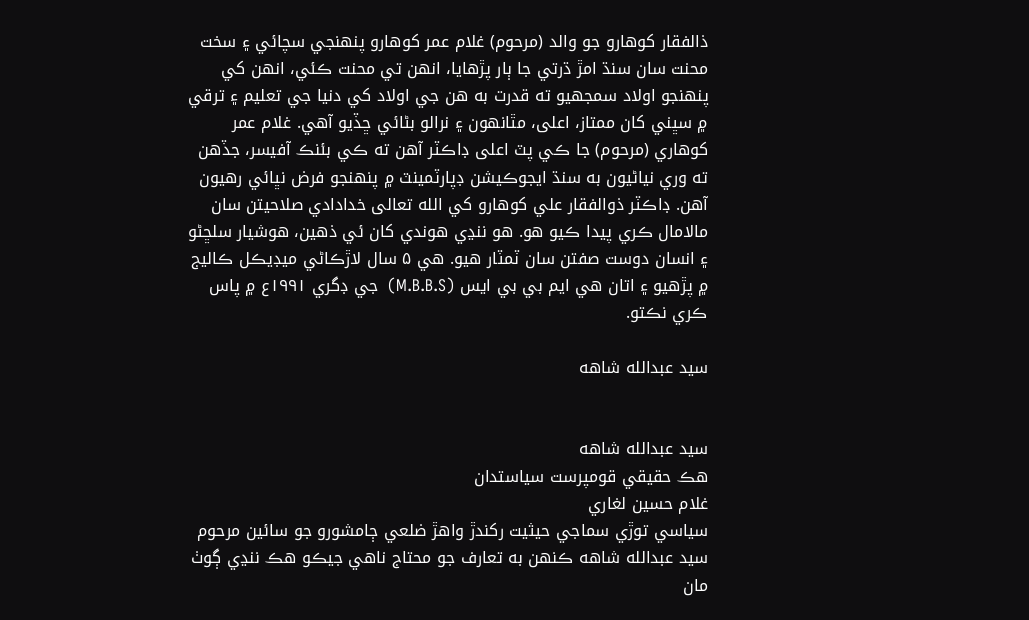ذالفقار کوهارو جو والد (مرحوم) غلام عمر کوهارو پنهنجي سچائي ۽ سخت محنت سان سنڌ امڙ ڌرتي جا ٻار پڙهايا، انهن تي محنت ڪئي، انهن کي پنهنجو اولاد سمجهيو ته قدرت به هن جي اولاد کي دنيا جي تعليم ۽ ترقي ۾ سڀني کان ممتاز، اعلى، مٿانهون ۽ نرالو بڻائي ڇڏيو آهي. غلام عمر کوهاري (مرحوم) جا ڪي پٽ اعلى ڊاڪٽر آهن ته ڪي بئنڪ آفيسر، جڏهن ته وري نياڻيون به سنڌ ايجوڪيشن ڊپارٽمينٽ ۾ پنهنجو فرض نڀائي رهيون آهن. ڊاڪٽر ذوالفقار علي کوهارو کي الله تعالى خدادادي صلاحيتن سان مالامال ڪري پيدا ڪيو هو. هو ننڍي هوندي کان ئي ذهين، هوشيار سلڇڻو ۽ انسان دوست صفتن سان ٽمٽار هيو. هي ۵ سال لاڙڪاڻي ميڊيڪل ڪاليج ۾ پڙهيو ۽ اتان هي ايم بي بي ايس (M.B.B.S)  جي ڊگري ۱۹۹۱ع ۾ پاس ڪري نڪتو.

سيد عبدالله شاهه


سيد عبدالله شاهه
هڪ حقيقي قومپرست سياستدان
غلام حسين لغاري
سياسي توڙي سماجي حيثيت رکندڙ واهڙ ضلعي ڄامشورو جو سائين مرحوم سيد عبدالله شاهه ڪنهن به تعارف جو محتاج ناهي جيڪو هڪ ننڍي ڳوٺ مان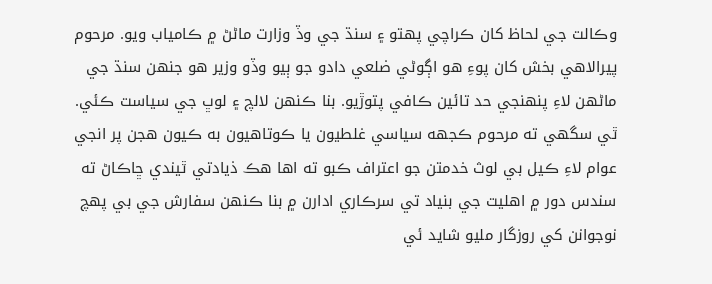وڪالت جي لحاظ کان ڪراچي پهتو ۽ سنڌ جي وڏ وزارت ماڻڻ ۾ ڪامياب ويو. مرحوم پيرالاهي بخش کان پوءِ هو اڳوڻي ضلعي دادو جو ٻيو وڏو وزير هو جنهن سنڌ جي ماڻهن لاءِ پنهنجي حد تائين ڪافي پتوڙيو. بنا ڪنهن لالچ ۽ لوڀ جي سياست ڪئي. ٿي سگهي ته مرحوم ڪجهه سياسي غلطيون يا ڪوتاهيون به ڪيون هجن پر انجي عوام لاءِ ڪيل بي لوث خدمتن جو اعتراف ڪبو ته اها هڪ ذيادتي ٿيندي ڇاڪاڻ ته سندس دور ۾ اهليت جي بنياد تي سرڪاري ادارن ۾ بنا ڪنهن سفارش جي بي پهچ نوجوانن کي روزگار مليو شايد ئي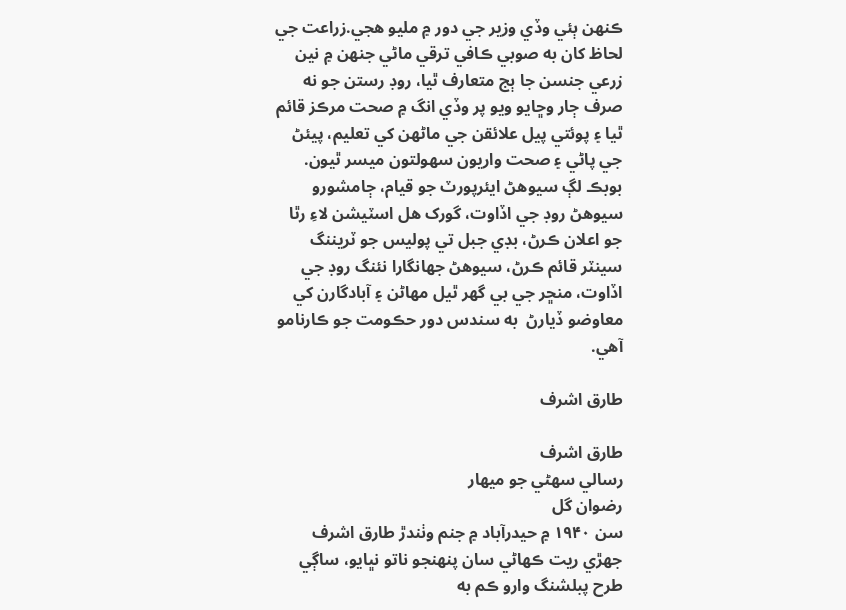ڪنهن ٻئي وڏي وزير جي دور ۾ مليو هجي.زراعت جي لحاظ کان به صوبي ڪافي ترقي ماڻي جنهن ۾ نين زرعي جنسن جا ٻج متعارف ٿيا، روڊ رستن جو نه صرف ڄار وڇايو ويو پر وڏي انگ ۾ صحت مرڪز قائم ٿيا ۽ پوئتي پيل علائقن جي ماڻهن کي تعليم، پيئڻ جي پاڻي ۽ صحت واريون سهولتون ميسر ٿيون. بوبڪ لڳ سيوهڻ ايئرپورٽ جو قيام، ڄامشورو سيوهڻ روڊ جي اڏاوت، گورک هل اسٽيشن لاءِ رٿا جو اعلان ڪرڻ، بڊي جبل تي پوليس جو ٽريننگ سينٽر قائم ڪرڻ، سيوهڻ جهانگارا نئنگ روڊ جي اڏاوت، منڇر جي بي گهر ٿيل مهاڻن ۽ آبادگارن کي معاوضو ڏيارڻ  به سندس دور حڪومت جو ڪارنامو آهي.

طارق اشرف

طارق اشرف
رسالي سهڻي جو ميهار
رضوان گل
سن ۱۹۴۰ ۾ حيدرآباد ۾ جنم وٺندڙ طارق اشرف جهڙي ريت ڪهاڻي سان پنهنجو ناتو نڀايو، ساڳي طرح پبلشنگ وارو ڪم به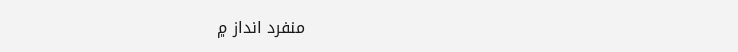منفرد انداز ۾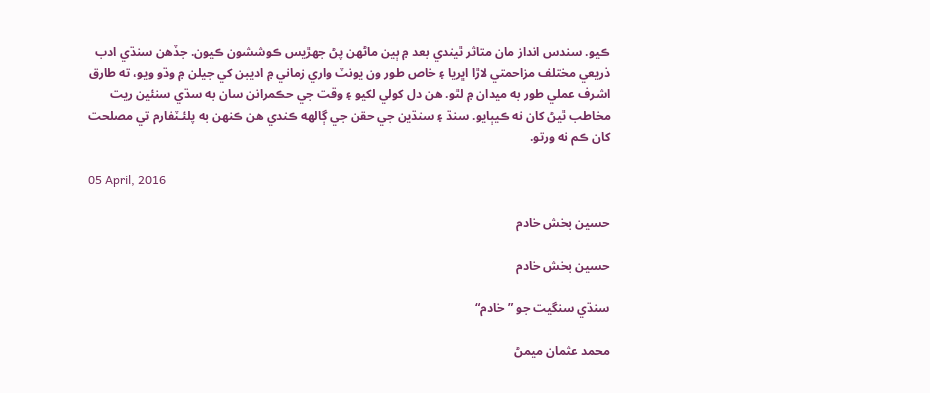ڪيو. سندس انداز مان متاثر ٿيندي بعد ۾ ٻين ماڻهن پڻ جهڙيس ڪوششون ڪيون. جڏهن سنڌي ادب ذريعي مختلف مزاحمتي لاڙا اڀريا ۽ خاص طور ون يونٽ واري زماني ۾ اديبن کي جيلن ۾ وڌو ويو، ته طارق اشرف عملي طور به ميدان ۾ لٿو. هن دل کولي لکيو ۽ وقت جي حڪمرانن سان به سڌي سنئين ريت مخاطب ٿيڻ کان نه ڪيٻايو. سنڌ ۽ سنڌين جي حقن جي ڳالهه ڪندي هن ڪنهن به پلئـٽفارم تي مصلحت کان ڪم نه ورتو.

05 April, 2016

حسين بخش خادم

حسين بخش خادم

سنڌي سنگيت جو ”خادم“

محمد عثمان ميمڻ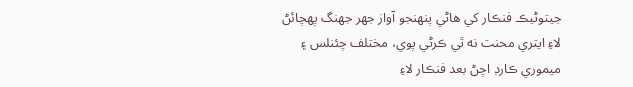جيتوڻيڪ فنڪار کي هاڻي پنهنجو آواز جھر جھنگ پهچائڻ لاءِ ايتري محنت نه ٿي ڪرڻي پوي، مختلف چئنلس ۽ ميموري ڪارڊ اچڻ بعد فنڪار لاءِ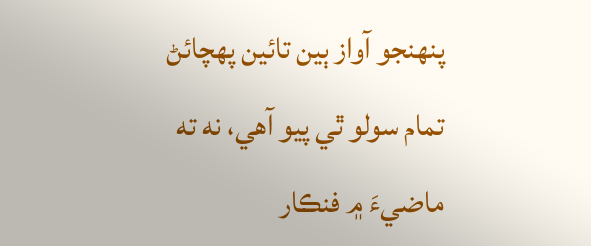پنهنجو آواز ٻين تائين پهچائڻ تمام سولو ٿي پيو آهي، نه ته ماضيءَ ۾ فنڪار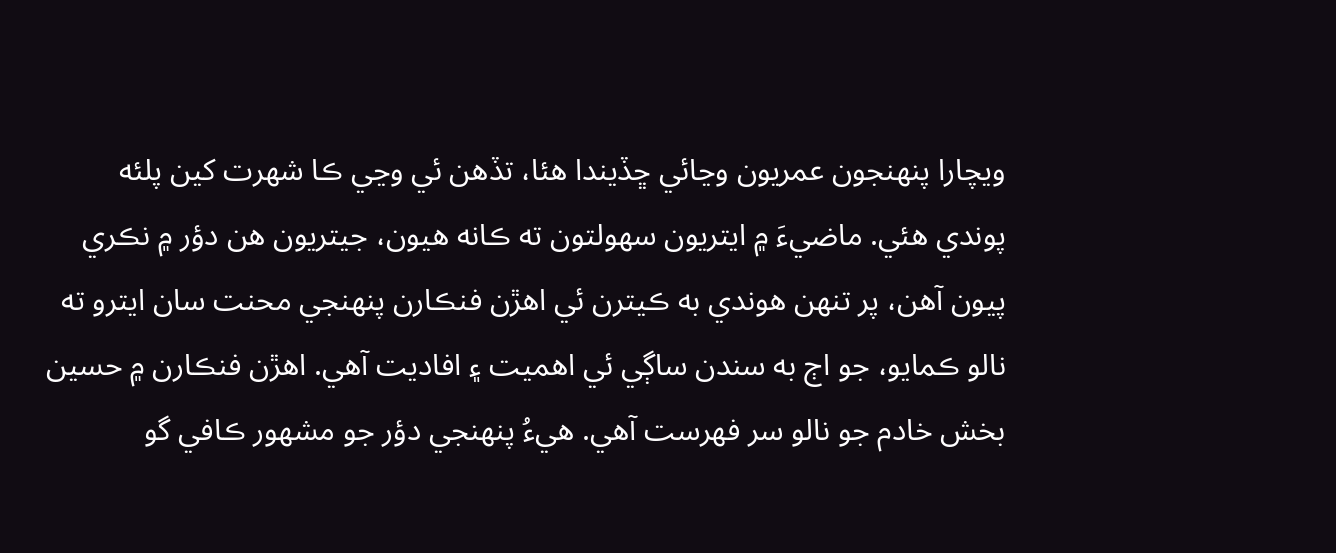ويچارا پنهنجون عمريون وڃائي ڇڏيندا هئا، تڏهن ئي وڃي ڪا شهرت کين پلئه پوندي هئي. ماضيءَ ۾ ايتريون سهولتون ته ڪانه هيون، جيتريون هن دؤر ۾ نڪري پيون آهن، پر تنهن هوندي به ڪيترن ئي اهڙن فنڪارن پنهنجي محنت سان ايترو ته نالو ڪمايو، جو اڄ به سندن ساڳي ئي اهميت ۽ افاديت آهي. اهڙن فنڪارن ۾ حسين بخش خادم جو نالو سر فهرست آهي. هيءُ پنهنجي دؤر جو مشهور ڪافي گو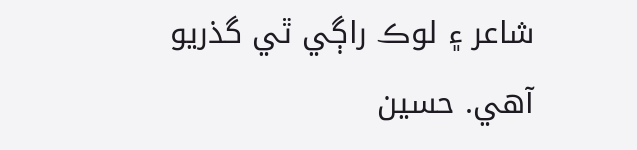شاعر ۽ لوڪ راڳي ٿي گذريو آهي. حسين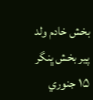بخش خادم ولد پير بخش ڀنگر ۱۵ جنوري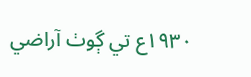۱۹۳۰ع تي ڳوٺ آراضي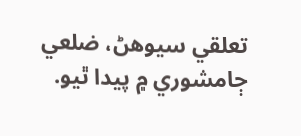تعلقي سيوهڻ، ضلعي ڄامشوري ۾ پيدا ٿيو.